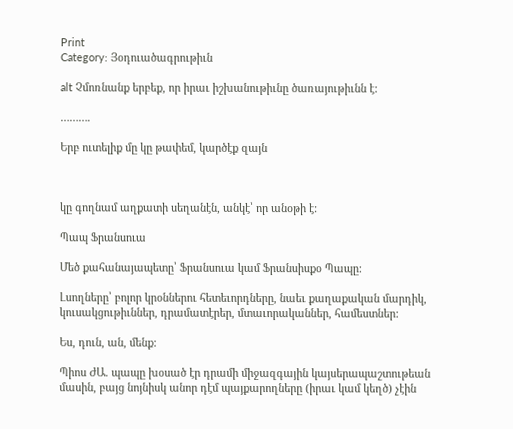Print
Category: Յօդուածագրութիւն

alt Չմոռնանք երբեք, որ իրաւ իշխանութիւնը ծառայութիւնն է:

……….

Երբ ուտելիք մը կը թափեմ, կարծէք զայն



կը գողնամ աղքատի սեղանէն, անկէ՝ որ անօթի է:

Պապ Ֆրանսուա

Մեծ քահանայապետը՝ Ֆրանսուա կամ Ֆրանսիսքօ Պապը:

Լսողները՝ բոլոր կրօններու հետեւորդները, նաեւ քաղաքական մարդիկ, կուսակցութիւններ, դրամատէրեր, մտաւորականներ, համեստներ:

Ես, դուն, ան, մենք:

Պիոս ԺԱ. պապը խօսած էր դրամի միջազգային կայսերապաշտութեան մասին, բայց նոյնիսկ անոր դէմ պայքարողները (իրաւ կամ կեղծ) չէին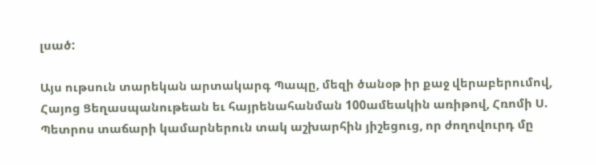լսած:

Այս ութսուն տարեկան արտակարգ Պապը, մեզի ծանօթ իր քաջ վերաբերումով, Հայոց Ցեղասպանութեան եւ հայրենահանման 100ամեակին առիթով, Հռոմի Ս. Պետրոս տաճարի կամարներուն տակ աշխարհին յիշեցուց, որ ժողովուրդ մը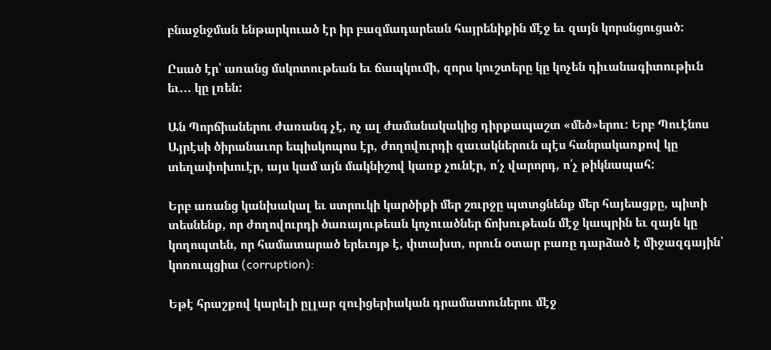բնաջնջման ենթարկուած էր իր բազմադարեան հայրենիքին մէջ եւ զայն կորսնցուցած:

Ըսած էր՝ առանց մսկոտութեան եւ ճապկումի, զորս կուշտերը կը կոչեն դիւանագիտութիւն եւ... կը լռեն:

Ան Պորճիաներու ժառանգ չէ, ոչ ալ ժամանակակից դիրքապաշտ «մեծ»երու: Երբ Պուէնոս Այրէսի ծիրանաւոր եպիսկոպոս էր, ժողովուրդի զաւակներուն պէս հանրակառքով կը տեղափոխուէր, այս կամ այն մակնիշով կառք չունէր, ո՛չ վարորդ, ո՛չ թիկնապահ:

Երբ առանց կանխակալ եւ ստրուկի կարծիքի մեր շուրջը պտտցնենք մեր հայեացքը, պիտի տեսնենք, որ ժողովուրդի ծառայութեան կոչուածներ ճոխութեան մէջ կապրին եւ զայն կը կողոպտեն, որ համատարած երեւոյթ է, փտախտ, որուն օտար բառը դարձած է միջազգային՝ կոռուպցիա (corruption):

Եթէ հրաշքով կարելի ըլլար զուիցերիական դրամատուներու մէջ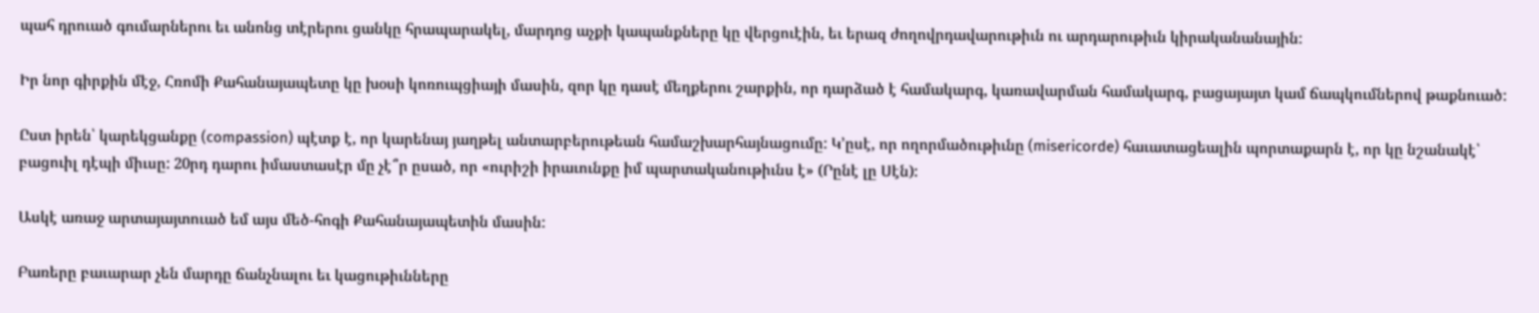պահ դրուած գումարներու եւ անոնց տէրերու ցանկը հրապարակել, մարդոց աչքի կապանքները կը վերցուէին, եւ երազ ժողովրդավարութիւն ու արդարութիւն կիրականանային:

Իր նոր գիրքին մէջ, Հռոմի Քահանայապետը կը խօսի կոռուպցիայի մասին, զոր կը դասէ մեղքերու շարքին, որ դարձած է համակարգ, կառավարման համակարգ, բացայայտ կամ ճապկումներով թաքնուած:

Ըստ իրեն՝ կարեկցանքը (compassion) պէտք է, որ կարենայ յաղթել անտարբերութեան համաշխարհայնացումը: Կ’ըսէ, որ ողորմածութիւնը (misericorde) հաւատացեալին պորտաքարն է, որ կը նշանակէ՝ բացուիլ դէպի միւսը: 20րդ դարու իմաստասէր մը չէ՞ր ըսած, որ «ուրիշի իրաւունքը իմ պարտականութիւնս է» (Րընէ լը Սէն):

Ասկէ առաջ արտայայտուած եմ այս մեծ-հոգի Քահանայապետին մասին:

Բառերը բաւարար չեն մարդը ճանչնալու եւ կացութիւնները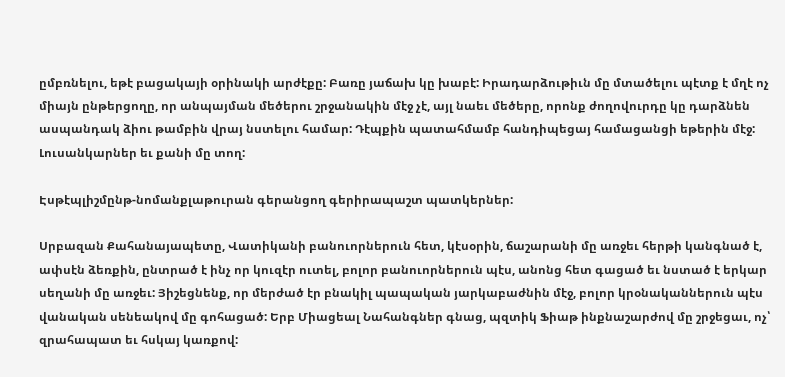ըմբռնելու, եթէ բացակայի օրինակի արժէքը: Բառը յաճախ կը խաբէ: Իրադարձութիւն մը մտածելու պէտք է մղէ ոչ միայն ընթերցողը, որ անպայման մեծերու շրջանակին մէջ չէ, այլ նաեւ մեծերը, որոնք ժողովուրդը կը դարձնեն ասպանդակ ձիու թամբին վրայ նստելու համար: Դէպքին պատահմամբ հանդիպեցայ համացանցի եթերին մէջ: Լուսանկարներ եւ քանի մը տող:

Էսթէպլիշմընթ-նոմանքլաթուրան գերանցող գերիրապաշտ պատկերներ:

Սրբազան Քահանայապետը, Վատիկանի բանուորներուն հետ, կէսօրին, ճաշարանի մը առջեւ հերթի կանգնած է, ափսէն ձեռքին, ընտրած է ինչ որ կուզէր ուտել, բոլոր բանուորներուն պէս, անոնց հետ գացած եւ նստած է երկար սեղանի մը առջեւ: Յիշեցնենք, որ մերժած էր բնակիլ պապական յարկաբաժնին մէջ, բոլոր կրօնականներուն պէս վանական սենեակով մը գոհացած: Երբ Միացեալ Նահանգներ գնաց, պզտիկ Ֆիաթ ինքնաշարժով մը շրջեցաւ, ոչ՝ զրահապատ եւ հսկայ կառքով: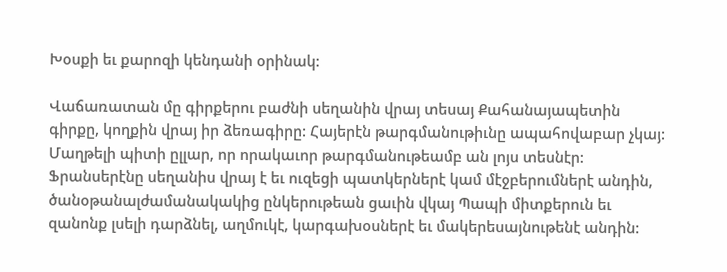Խօսքի եւ քարոզի կենդանի օրինակ:

Վաճառատան մը գիրքերու բաժնի սեղանին վրայ տեսայ Քահանայապետին գիրքը, կողքին վրայ իր ձեռագիրը: Հայերէն թարգմանութիւնը ապահովաբար չկայ: Մաղթելի պիտի ըլլար, որ որակաւոր թարգմանութեամբ ան լոյս տեսնէր: Ֆրանսերէնը սեղանիս վրայ է եւ ուզեցի պատկերներէ կամ մէջբերումներէ անդին, ծանօթանալժամանակակից ընկերութեան ցաւին վկայ Պապի միտքերուն եւ զանոնք լսելի դարձնել, աղմուկէ, կարգախօսներէ եւ մակերեսայնութենէ անդին: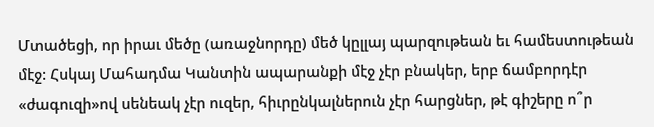Մտածեցի, որ իրաւ մեծը (առաջնորդը) մեծ կըլլայ պարզութեան եւ համեստութեան մէջ: Հսկայ Մահադմա Կանտին ապարանքի մէջ չէր բնակեր, երբ ճամբորդէր «ժագուզի»ով սենեակ չէր ուզեր, հիւրընկալներուն չէր հարցներ, թէ գիշերը ո՞ր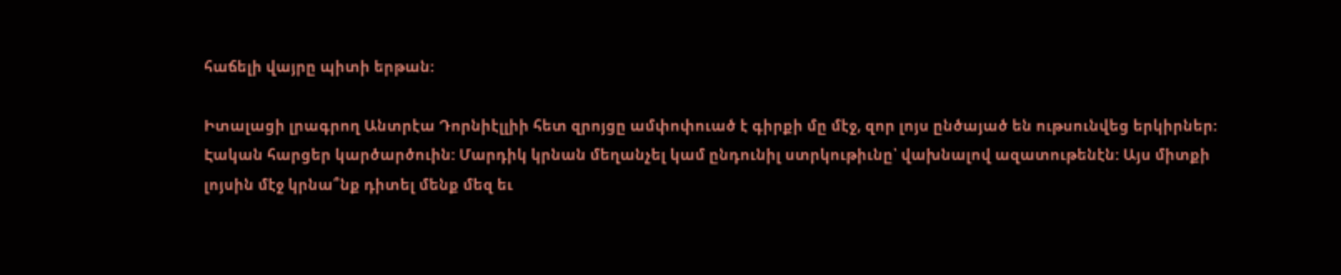հաճելի վայրը պիտի երթան:

Իտալացի լրագրող Անտրէա Դորնիէլլիի հետ զրոյցը ամփոփուած է գիրքի մը մէջ, զոր լոյս ընծայած են ութսունվեց երկիրներ: Էական հարցեր կարծարծուին: Մարդիկ կրնան մեղանչել կամ ընդունիլ ստրկութիւնը՝ վախնալով ազատութենէն: Այս միտքի լոյսին մէջ կրնա՞նք դիտել մենք մեզ եւ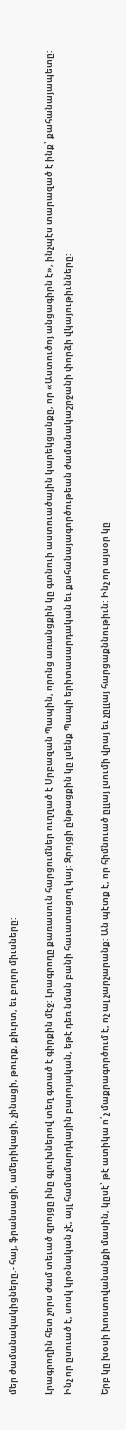մեր ժամանակակիցները.- հայ, ֆրանսացի, ամերիկացի, չինացի, թուրք, քիւրտ, եւ բոլոր միւսները:

Լրագրողին հետ չորս ժամ տեւած զրոյցը ինը գլուխներով տեղ գտած է գիրքին մէջ: Լրագրողը քառասուն հարցումներ ուղղած է Սրբազան Պապին, որոնց առանցքին կը գտնուի աստուածային կարեկցանքը, որ «Աստուծոյ անցագիրն է», ինչպէս տարազած է ինք՝ քահանայապետը: Ինչ որ ըսուած է, սոսկ կրօնական չէ, այլ համամարդկային բարոյական, եթէ դեռ նման բանի հաւատացող կայ: Զրոյցի ընթացքին կը լսենք Պապի երիտասարդական եւ քահանայագործութեան ժամանակաշրջանի փորձի վկայութիւնները:

Երբ կը խօսի խոստովանանքի մասին, կըսէ՝ թէ ատիկա ո՛չ մաքրագործում է, ոչ ալ չարչարանք: Ան պէտք է, որ հիմնուած ըլլայ լսումի վրայ եւ չըլլայ հարցաքննութիւն: Ինչ որ այսօր կը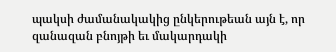պակսի ժամանակակից ընկերութեան այն է, որ զանազան բնոյթի եւ մակարդակի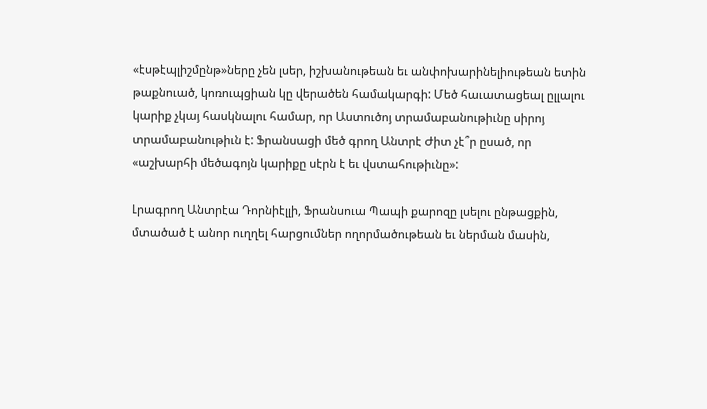«էսթէպլիշմընթ»ները չեն լսեր, իշխանութեան եւ անփոխարինելիութեան ետին թաքնուած, կոռուպցիան կը վերածեն համակարգի: Մեծ հաւատացեալ ըլլալու կարիք չկայ հասկնալու համար, որ Աստուծոյ տրամաբանութիւնը սիրոյ տրամաբանութիւն է: Ֆրանսացի մեծ գրող Անտրէ Ժիտ չէ՞ր ըսած, որ «աշխարհի մեծագոյն կարիքը սէրն է եւ վստահութիւնը»:

Լրագրող Անտրէա Դորնիէլլի, Ֆրանսուա Պապի քարոզը լսելու ընթացքին, մտածած է անոր ուղղել հարցումներ ողորմածութեան եւ ներման մասին,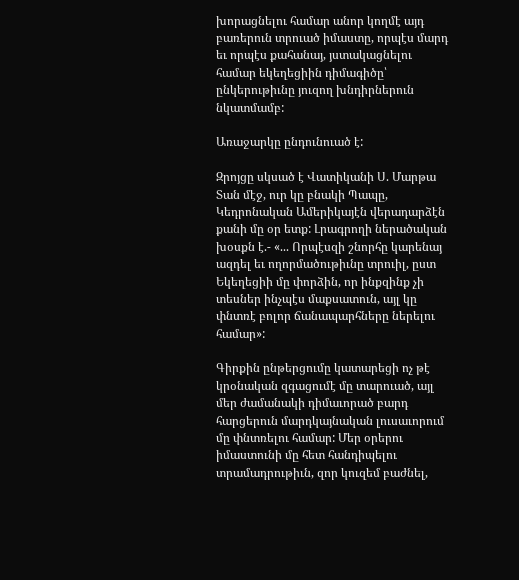խորացնելու համար անոր կողմէ այդ բառերուն տրուած իմաստը, որպէս մարդ եւ որպէս քահանայ, յստակացնելու համար եկեղեցիին դիմագիծը՝ ընկերութիւնը յուզող խնդիրներուն նկատմամբ:

Առաջարկը ընդունուած է:

Զրոյցը սկսած է Վատիկանի Ս. Մարթա Տան մէջ, ուր կը բնակի Պապը, Կեդրոնական Ամերիկայէն վերադարձէն քանի մը օր ետք: Լրագրողի ներածական խօսքն է.- «... Որպէսզի շնորհը կարենայ ազդել եւ ողորմածութիւնը տրուիլ, ըստ Եկեղեցիի մը փորձին, որ ինքզինք չի տեսներ ինչպէս մաքսատուն, այլ կը փնտռէ բոլոր ճանապարհները ներելու համար»:

Գիրքին ընթերցումը կատարեցի ոչ թէ կրօնական զգացումէ մը տարուած, այլ մեր ժամանակի դիմաւորած բարդ հարցերուն մարդկայնական լուսաւորում մը փնտռելու համար: Մեր օրերու իմաստունի մը հետ հանդիպելու տրամադրութիւն, զոր կուզեմ բաժնել,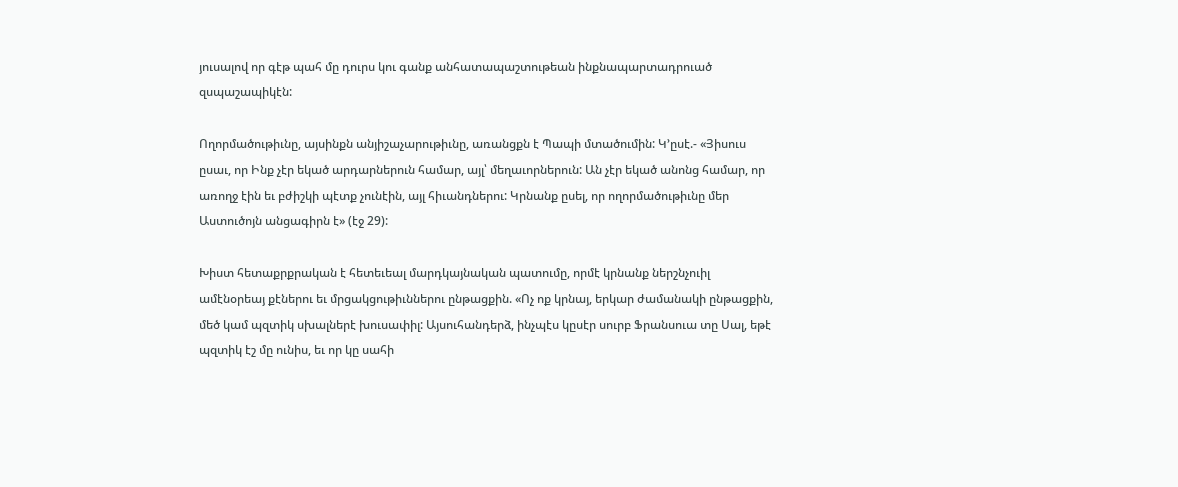յուսալով որ գէթ պահ մը դուրս կու գանք անհատապաշտութեան ինքնապարտադրուած զսպաշապիկէն:

Ողորմածութիւնը, այսինքն անյիշաչարութիւնը, առանցքն է Պապի մտածումին: Կ’ըսէ.- «Յիսուս ըսաւ, որ Ինք չէր եկած արդարներուն համար, այլ՝ մեղաւորներուն: Ան չէր եկած անոնց համար, որ առողջ էին եւ բժիշկի պէտք չունէին, այլ հիւանդներու: Կրնանք ըսել, որ ողորմածութիւնը մեր Աստուծոյն անցագիրն է» (էջ 29):

Խիստ հետաքրքրական է հետեւեալ մարդկայնական պատումը, որմէ կրնանք ներշնչուիլ ամէնօրեայ քէներու եւ մրցակցութիւններու ընթացքին. «Ոչ ոք կրնայ, երկար ժամանակի ընթացքին, մեծ կամ պզտիկ սխալներէ խուսափիլ: Այսուհանդերձ, ինչպէս կըսէր սուրբ Ֆրանսուա տը Սալ, եթէ պզտիկ էշ մը ունիս, եւ որ կը սահի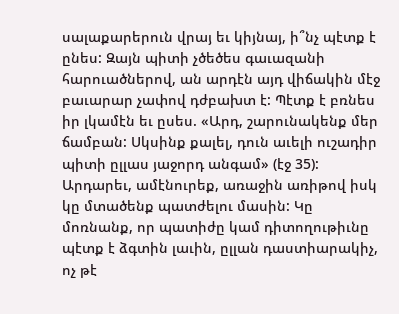սալաքարերուն վրայ եւ կիյնայ, ի՞նչ պէտք է ընես: Զայն պիտի չծեծես գաւազանի հարուածներով, ան արդէն այդ վիճակին մէջ բաւարար չափով դժբախտ է: Պէտք է բռնես իր լկամէն եւ ըսես. «Արդ, շարունակենք մեր ճամբան: Սկսինք քալել, դուն աւելի ուշադիր պիտի ըլլաս յաջորդ անգամ» (էջ 35): Արդարեւ, ամէնուրեք, առաջին առիթով իսկ կը մտածենք պատժելու մասին: Կը մոռնանք, որ պատիժը կամ դիտողութիւնը պէտք է ձգտին լաւին, ըլլան դաստիարակիչ, ոչ թէ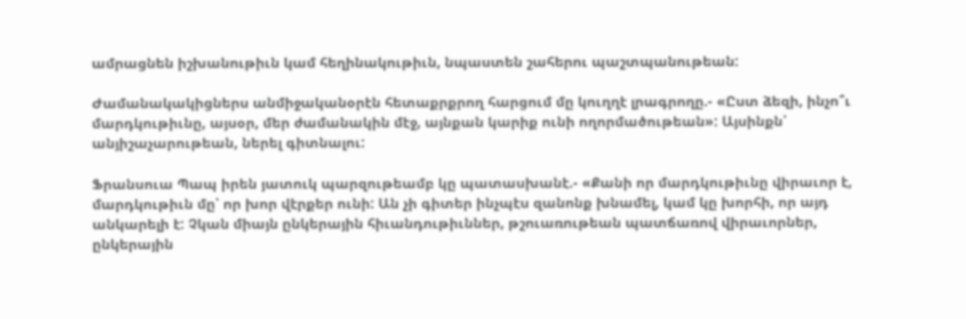ամրացնեն իշխանութիւն կամ հեղինակութիւն, նպաստեն շահերու պաշտպանութեան:

Ժամանակակիցներս անմիջականօրէն հետաքրքրող հարցում մը կուղղէ լրագրողը.- «Ըստ ձեզի, ինչո՞ւ մարդկութիւնը, այսօր, մեր ժամանակին մէջ, այնքան կարիք ունի ողորմածութեան»: Այսինքն՝ անյիշաչարութեան, ներել գիտնալու:

Ֆրանսուա Պապ իրեն յատուկ պարզութեամբ կը պատասխանէ.- «Քանի որ մարդկութիւնը վիրաւոր է, մարդկութիւն մը՝ որ խոր վէրքեր ունի: Ան չի գիտեր ինչպէս զանոնք խնամել, կամ կը խորհի, որ այդ անկարելի է: Չկան միայն ընկերային հիւանդութիւններ, թշուառութեան պատճառով վիրաւորներ, ընկերային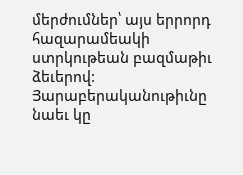մերժումներ՝ այս երրորդ հազարամեակի ստրկութեան բազմաթիւ ձեւերով: Յարաբերականութիւնը նաեւ կը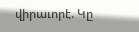վիրաւորէ. Կը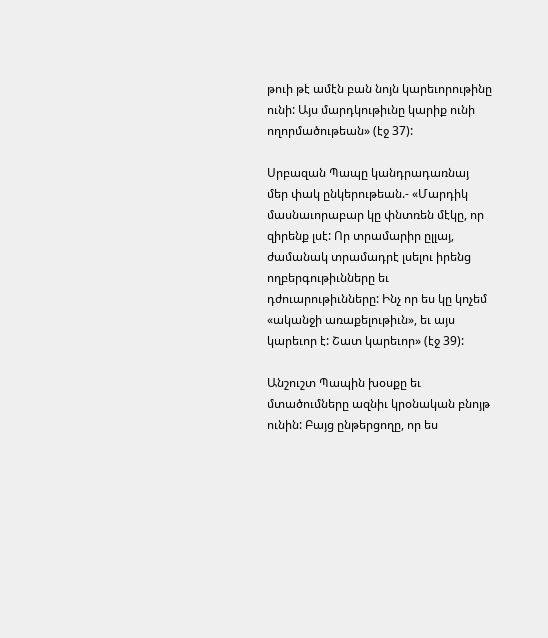թուի թէ ամէն բան նոյն կարեւորութինը ունի: Այս մարդկութիւնը կարիք ունի ողորմածութեան» (էջ 37):

Սրբազան Պապը կանդրադառնայ մեր փակ ընկերութեան.- «Մարդիկ մասնաւորաբար կը փնտռեն մէկը, որ զիրենք լսէ: Որ տրամարիր ըլլայ, ժամանակ տրամադրէ լսելու իրենց ողբերգութիւնները եւ դժուարութիւնները: Ինչ որ ես կը կոչեմ «ականջի առաքելութիւն», եւ այս կարեւոր է: Շատ կարեւոր» (էջ 39):

Անշուշտ Պապին խօսքը եւ մտածումները ազնիւ կրօնական բնոյթ ունին: Բայց ընթերցողը, որ ես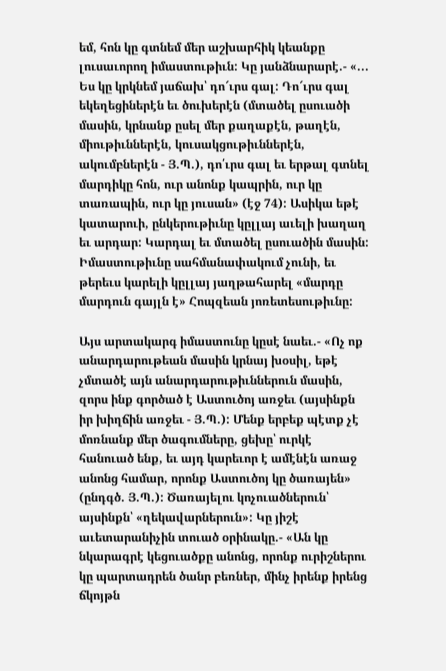եմ, հոն կը գտնեմ մեր աշխարհիկ կեանքը լուսաւորող իմաստութիւն: Կը յանձնարարէ.- «... Ես կը կրկնեմ յաճախ՝ դո՜ւրս գալ: Դո՜ւրս գալ եկեղեցիներէն եւ ծուխերէն (մտածել ըսուածի մասին, կրնանք ըսել մեր քաղաքէն, թաղէն, միութիւններէն, կուսակցութիւններէն, ակումբներէն - Յ.Պ.), դո՛ւրս գալ եւ երթալ գտնել մարդիկը հոն, ուր անոնք կապրին, ուր կը տառապին, ուր կը յուսան» (էջ 74): Ասիկա եթէ կատարուի, ընկերութիւնը կըլլայ աւելի խաղաղ եւ արդար: Կարդալ եւ մտածել ըսուածին մասին: Իմաստութիւնը սահմանափակում չունի, եւ թերեւս կարելի կըլլայ յաղթահարել «մարդը մարդուն գայլն է» Հոպզեան յոռետեսութիւնը:

Այս արտակարգ իմաստունը կըսէ նաեւ.- «Ոչ ոք անարդարութեան մասին կրնայ խօսիլ, եթէ չմտածէ այն անարդարութիւններուն մասին, զորս ինք գործած է Աստուծոյ առջեւ (այսինքն իր խիղճին առջեւ - Յ.Պ.): Մենք երբեք պէտք չէ մոռնանք մեր ծագումները, ցեխը՝ ուրկէ հանուած ենք, եւ այդ կարեւոր է ամէնէն առաջ անոնց համար, որոնք Աստուծոյ կը ծառայեն» (ընդգծ. Յ.Պ.): Ծառայելու կոչուածներուն՝ այսինքն՝ «ղեկավարներուն»: Կը յիշէ աւետարանիչին տուած օրինակը.- «Ան կը նկարագրէ կեցուածքը անոնց, որոնք ուրիշներու կը պարտադրեն ծանր բեռներ, մինչ իրենք իրենց ճկոյթն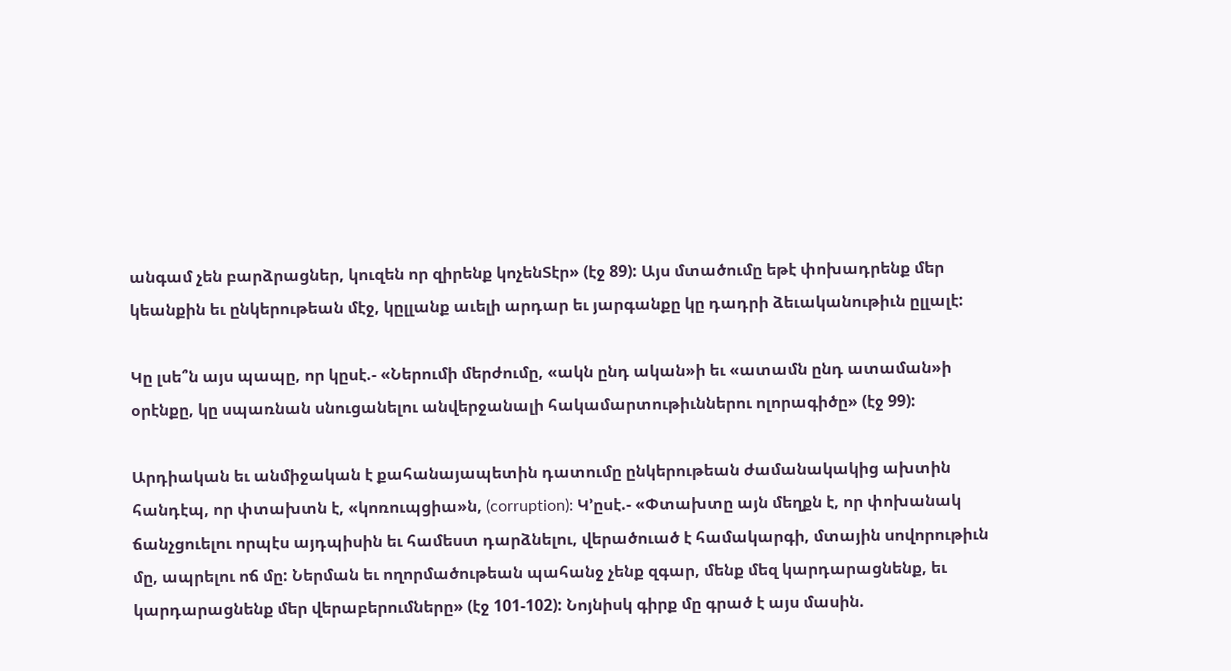անգամ չեն բարձրացներ, կուզեն որ զիրենք կոչենՏէր» (էջ 89): Այս մտածումը եթէ փոխադրենք մեր կեանքին եւ ընկերութեան մէջ, կըլլանք աւելի արդար եւ յարգանքը կը դադրի ձեւականութիւն ըլլալէ:

Կը լսե՞ն այս պապը, որ կըսէ.- «Ներումի մերժումը, «ակն ընդ ական»ի եւ «ատամն ընդ ատաման»ի օրէնքը, կը սպառնան սնուցանելու անվերջանալի հակամարտութիւններու ոլորագիծը» (էջ 99):

Արդիական եւ անմիջական է քահանայապետին դատումը ընկերութեան ժամանակակից ախտին հանդէպ, որ փտախտն է, «կոռուպցիա»ն, (corruption): Կ’ըսէ.- «Փտախտը այն մեղքն է, որ փոխանակ ճանչցուելու որպէս այդպիսին եւ համեստ դարձնելու, վերածուած է համակարգի, մտային սովորութիւն մը, ապրելու ոճ մը: Ներման եւ ողորմածութեան պահանջ չենք զգար, մենք մեզ կարդարացնենք, եւ կարդարացնենք մեր վերաբերումները» (էջ 101-102): Նոյնիսկ գիրք մը գրած է այս մասին.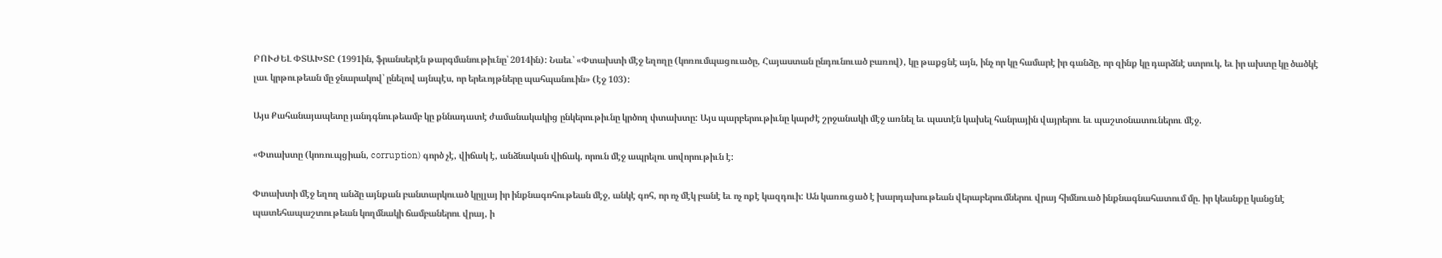ԲՈՒԺԵԼ ՓՏԱԽՏԸ (1991ին, ֆրանսերէն թարգմանութիւնը՝ 2014ին): Նաեւ՝ «Փտախտի մէջ եղողը (կոռումպացուածը, Հայաստան ընդունուած բառով), կը թաքցնէ այն, ինչ որ կը համարէ իր գանձը, որ զինք կը դարձնէ ստրուկ, եւ իր ախտը կը ծածկէ լաւ կրթութեան մը ջնարակով՝ ընելով այնպէս, որ երեւոյթները պահպանուին» (էջ 103):

Այս Քահանայապետը յանդգնութեամբ կը քննադատէ ժամանակակից ընկերութիւնը կրծող փտախտը: Այս պարբերութիւնը կարժէ շրջանակի մէջ առնել եւ պատէն կախել հանրային վայրերու եւ պաշտօնատուներու մէջ.

«Փտախտը (կոռուպցիան, corruption) գործ չէ, վիճակ է, անձնական վիճակ, որուն մէջ ապրելու սովորութիւն է:

Փտախտի մէջ եղող անձը այնքան բանտարկուած կըլլայ իր ինքնագոհութեան մէջ, անկէ գոհ, որ ոչ մէկ բանէ եւ ոչ ոքէ կազդուի: Ան կառուցած է խարդախութեան վերաբերումներու վրայ հիմնուած ինքնագնահատում մը. իր կեանքը կանցնէ պատեհապաշտութեան կողմնակի ճամբաներու վրայ, ի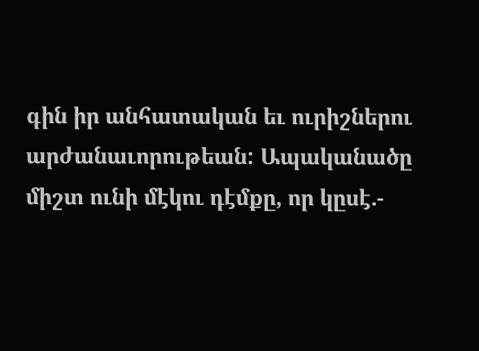գին իր անհատական եւ ուրիշներու արժանաւորութեան: Ապականածը միշտ ունի մէկու դէմքը, որ կըսէ.-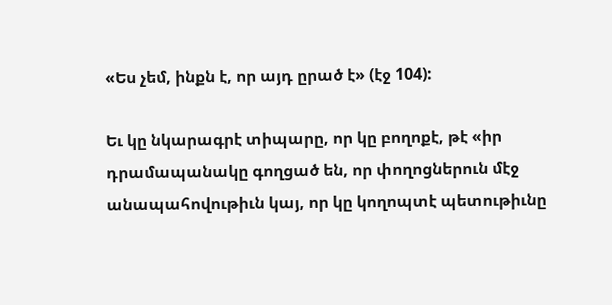«Ես չեմ, ինքն է, որ այդ ըրած է» (էջ 104):

Եւ կը նկարագրէ տիպարը, որ կը բողոքէ, թէ «իր դրամապանակը գողցած են, որ փողոցներուն մէջ անապահովութիւն կայ, որ կը կողոպտէ պետութիւնը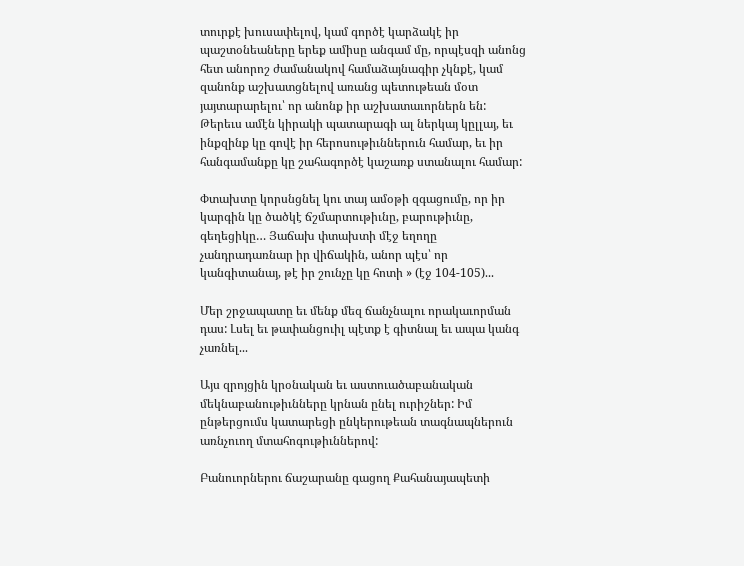տուրքէ խուսափելով, կամ գործէ կարձակէ իր պաշտօնեաները երեք ամիսը անգամ մը, որպէսզի անոնց հետ անորոշ ժամանակով համաձայնագիր չկնքէ, կամ զանոնք աշխատցնելով առանց պետութեան մօտ յայտարարելու՝ որ անոնք իր աշխատաւորներն են: Թերեւս ամէն կիրակի պատարագի ալ ներկայ կըլլայ, եւ ինքզինք կը գովէ իր հերոսութիւններուն համար, եւ իր հանգամանքը կը շահագործէ կաշառք ստանալու համար:

Փտախտը կորսնցնել կու տայ ամօթի զգացումը, որ իր կարգին կը ծածկէ ճշմարտութիւնը, բարութիւնը, գեղեցիկը… Յաճախ փտախտի մէջ եղողը չանդրադառնար իր վիճակին, անոր պէս՝ որ կանգիտանայ, թէ իր շունչը կը հոտի » (էջ 104-105)...

Մեր շրջապատը եւ մենք մեզ ճանչնալու որակաւորման դաս: Լսել եւ թափանցուիլ պէտք է գիտնալ եւ ապա կանգ չառնել...

Այս զրոյցին կրօնական եւ աստուածաբանական մեկնաբանութիւնները կրնան ընել ուրիշներ: Իմ ընթերցումս կատարեցի ընկերութեան տագնապներուն առնչուող մտահոգութիւններով:

Բանուորներու ճաշարանը գացող Քահանայապետի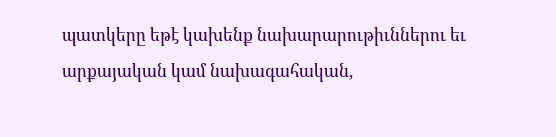պատկերը եթէ կախենք նախարարութիւններու եւ արքայական կամ նախագահական,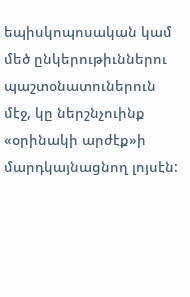եպիսկոպոսական կամ մեծ ընկերութիւններու պաշտօնատուներուն մէջ, կը ներշնչուինք «օրինակի արժէք»ի մարդկայնացնող լոյսէն: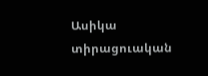Ասիկա տիրացուական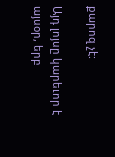քարոզ չէ:

Այդ լոյսը կարեւոր է այսօր, երբ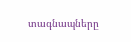տագնապները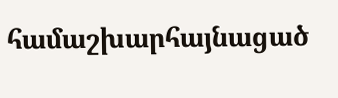համաշխարհայնացած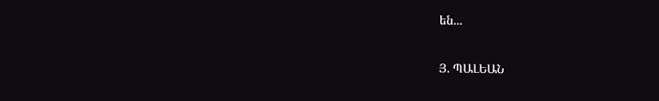են...

Յ. ՊԱԼԵԱՆ